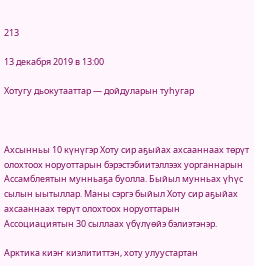213

13 декабря 2019 в 13:00

Хотугу дьокутааттар — дойдуларын туһугар



Ахсынньы 10 күнүгэр Хоту сир аҕыйах ахсааннаах төрүт олохтоох норуоттарын бэрэстэбиитэллээх уорганнарын Ассамблеятын мунньаҕа буолла. Быйыл мунньах үһүс сылын ыытыллар. Маны сэргэ быйыл Хоту сир аҕыйах ахсааннаах төрүт олохтоох норуоттарын Ассоциациятын 30 сыллаах үбүлүөйэ бэлиэтэнэр.

Арктика киэҥ киэлититтэн, хоту улуустартан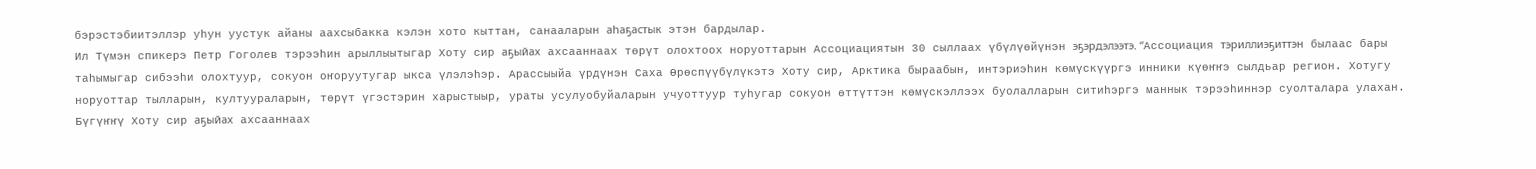бэрэстэбиитэллэр уһун уустук айаны аахсыбакка кэлэн хото кыттан, санааларын аһаҕастык этэн бардылар.
Ил Түмэн спикерэ Петр Гоголев тэрээһин арыллыытыгар Хоту сир аҕыйах ахсааннаах төрүт олохтоох норуоттарын Ассоциациятын 30 сыллаах үбүлүөйүнэн эҕэрдэлээтэ. “Ассоциация тэриллиэҕиттэн былаас бары таһымыгар сибээһи олохтуур, сокуон оҥоруутугар ыкса үлэлэһэр. Арассыыйа үрдүнэн Саха Өрөспүүбүлүкэтэ Хоту сир, Арктика быраабын, интэриэһин көмүскүүргэ инники күөҥҥэ сылдьар регион. Хотугу норуоттар тылларын, култуураларын, төрүт үгэстэрин харыстыыр, ураты усулуобуйаларын учуоттуур туһугар сокуон өттүттэн көмүскэллээх буолалларын ситиһэргэ маннык тэрээһиннэр суолталара улахан. Бүгүҥҥү Хоту сир аҕыйах ахсааннаах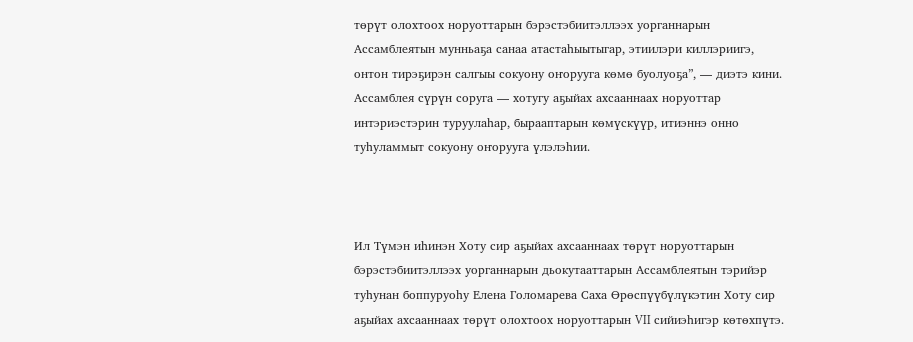төрүт олохтоох норуоттарын бэрэстэбиитэллээх уорганнарын Ассамблеятын мунньаҕа санаа атастаһыытыгар, этиилэри киллэриигэ, онтон тирэҕирэн салгыы сокуону оҥорууга көмө буолуоҕа”, — диэтэ кини.
Ассамблея сүрүн соруга — хотугу аҕыйах ахсааннаах норуоттар интэриэстэрин туруулаһар, бырааптарын көмүскүүр, итиэннэ онно туһуламмыт сокуону оҥорууга үлэлэһии.



Ил Түмэн иһинэн Хоту сир аҕыйах ахсааннаах төрүт норуоттарын бэрэстэбиитэллээх уорганнарын дьокутааттарын Ассамблеятын тэрийэр туһунан боппуруоһу Елена Голомарева Саха Өрөспүүбүлүкэтин Хоту сир аҕыйах ахсааннаах төрүт олохтоох норуоттарын VII сийиэһигэр көтөхпүтэ.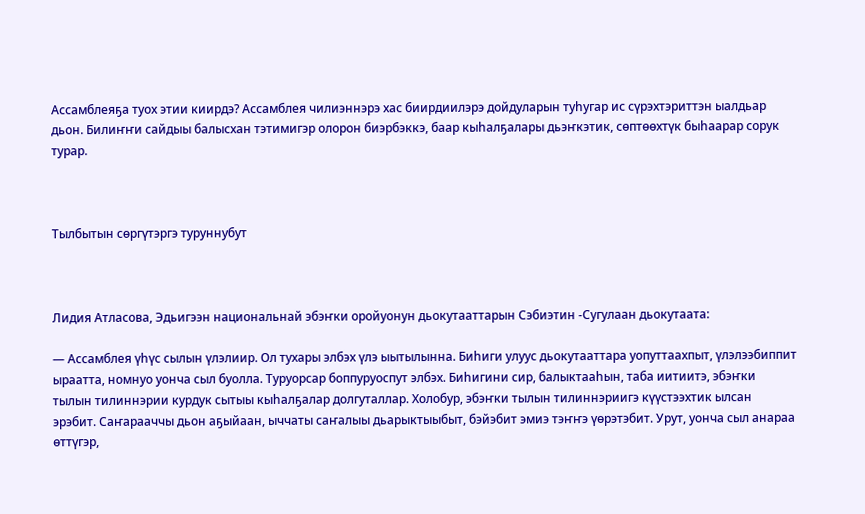Ассамблеяҕа туох этии киирдэ? Ассамблея чилиэннэрэ хас биирдиилэрэ дойдуларын туһугар ис сүрэхтэриттэн ыалдьар дьон. Билиҥҥи сайдыы балысхан тэтимигэр олорон биэрбэккэ, баар кыһалҕалары дьэҥкэтик, сөптөөхтүк быһаарар сорук турар.



Тылбытын сөргүтэргэ туруннубут



Лидия Атласова, Эдьигээн национальнай эбэҥки оройуонун дьокутааттарын Сэбиэтин -Сугулаан дьокутаата:

— Ассамблея үһүс сылын үлэлиир. Ол тухары элбэх үлэ ыытылынна. Биһиги улуус дьокутааттара уопуттаахпыт, үлэлээбиппит ыраатта, номнуо уонча сыл буолла. Туруорсар боппуруоспут элбэх. Биһигини сир, балыктааһын, таба иитиитэ, эбэҥки тылын тилиннэрии курдук сытыы кыһалҕалар долгуталлар. Холобур, эбэҥки тылын тилиннэриигэ күүстээхтик ылсан эрэбит. Саҥарааччы дьон аҕыйаан, ыччаты саҥалыы дьарыктыыбыт, бэйэбит эмиэ тэҥҥэ үөрэтэбит. Урут, уонча сыл анараа өттүгэр,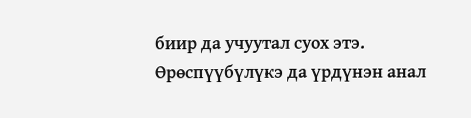биир да учуутал суох этэ. Өрөспүүбүлүкэ да үрдүнэн анал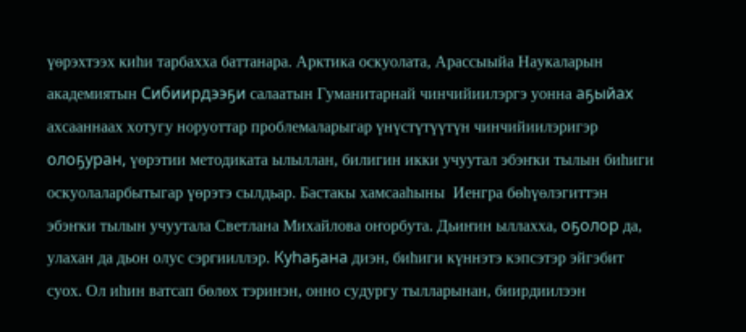үөрэхтээх киһи тарбахха баттанара. Арктика оскуолата, Арассыыйа Наукаларын академиятын Сибиирдээҕи салаатын Гуманитарнай чинчийиилэргэ уонна аҕыйах ахсааннаах хотугу норуоттар проблемаларыгар үнүстүтүүтүн чинчийиилэригэр олоҕуран, үөрэтии методиката ылыллан, билигин икки учуутал эбэҥки тылын биһиги оскуолаларбытыгар үөрэтэ сылдьар. Бастакы хамсааһыны  Иенгра бөһүөлэгиттэн эбэҥки тылын учуутала Светлана Михайлова оҥорбута. Дьиҥин ыллахха, оҕолор да, улахан да дьон олус сэргииллэр. Куһаҕана диэн, биһиги күннэтэ кэпсэтэр эйгэбит суох. Ол иһин ватсап бөлөх тэринэн, онно судургу тылларынан, биирдиилээн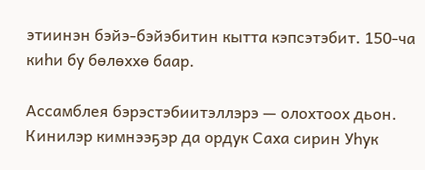этиинэн бэйэ-бэйэбитин кытта кэпсэтэбит. 150-ча киһи бу бөлөххө баар.

Ассамблея бэрэстэбиитэллэрэ — олохтоох дьон. Кинилэр кимнээҕэр да ордук Саха сирин Уһук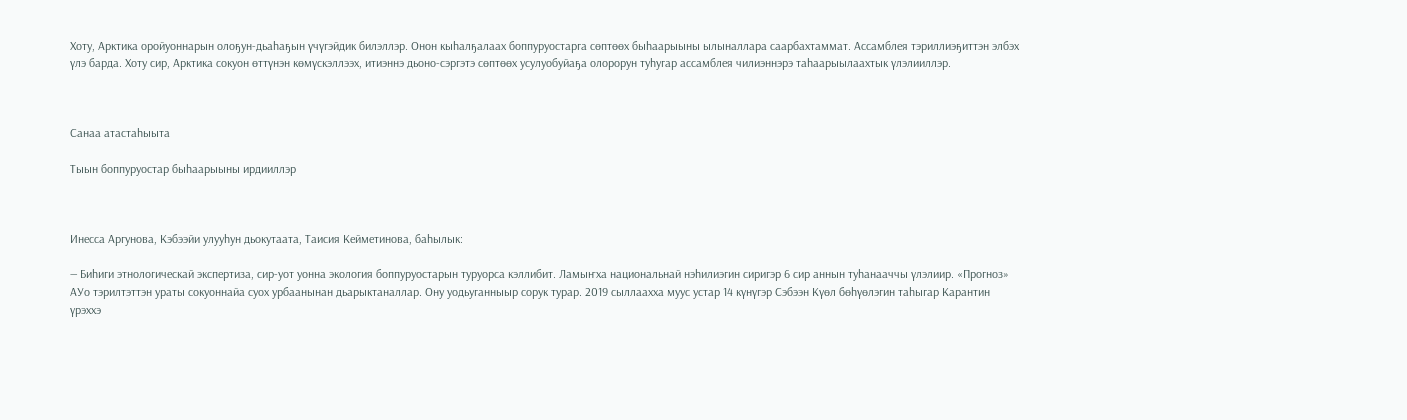Хоту, Арктика оройуоннарын олоҕун-дьаһаҕын үчүгэйдик билэллэр. Онон кыһалҕалаах боппуруостарга сөптөөх быһаарыыны ылыналлара саарбахтаммат. Ассамблея тэриллиэҕиттэн элбэх үлэ барда. Хоту сир, Арктика сокуон өттүнэн көмүскэллээх, итиэннэ дьоно-сэргэтэ сөптөөх усулуобуйаҕа олорорун туһугар ассамблея чилиэннэрэ таһаарыылаахтык үлэлииллэр.



Санаа атастаһыыта

Тыын боппуруостар быһаарыыны ирдииллэр



Инесса Аргунова, Кэбээйи улууһун дьокутаата, Таисия Кейметинова, баһылык:

— Биһиги этнологическай экспертиза, сир-уот уонна экология боппуруостарын туруорса кэллибит. Ламыҥха национальнай нэһилиэгин сиригэр 6 сир аннын туһанааччы үлэлиир. «Прогноз» АУо тэрилтэттэн ураты сокуоннайа суох урбаанынан дьарыктаналлар. Ону уодьуганныыр сорук турар. 2019 сыллаахха муус устар 14 күнүгэр Сэбээн Күөл бөһүөлэгин таһыгар Карантин үрэххэ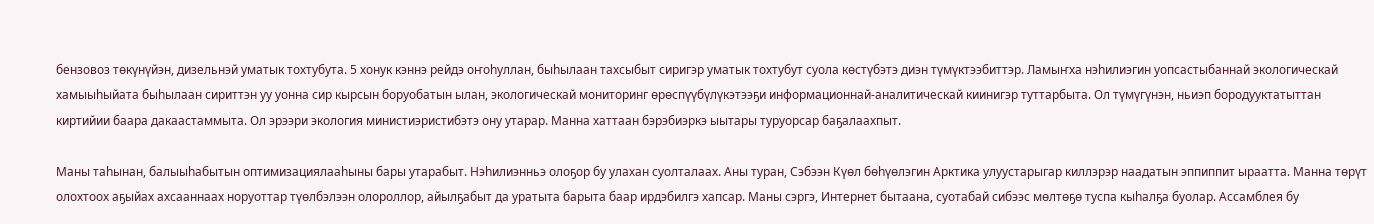бензовоз төкүнүйэн, дизельнэй уматык тохтубута. 5 хонук кэннэ рейдэ оҥоһуллан, быһылаан тахсыбыт сиригэр уматык тохтубут суола көстүбэтэ диэн түмүктээбиттэр. Ламыҥха нэһилиэгин уопсастыбаннай экологическай хамыыһыйата быһылаан сириттэн уу уонна сир кырсын боруобатын ылан, экологическай мониторинг өрөспүүбүлүкэтээҕи информационнай-аналитическай киинигэр туттарбыта. Ол түмүгүнэн, ньиэп бородууктатыттан киртийии баара дакаастаммыта. Ол эрээри экология министиэристибэтэ ону утарар. Манна хаттаан бэрэбиэркэ ыытары туруорсар баҕалаахпыт.

Маны таһынан, балыыһабытын оптимизациялааһыны бары утарабыт. Нэһилиэнньэ олоҕор бу улахан суолталаах. Аны туран, Сэбээн Күөл бөһүөлэгин Арктика улуустарыгар киллэрэр наадатын эппиппит ыраатта. Манна төрүт олохтоох аҕыйах ахсааннаах норуоттар түөлбэлээн олороллор, айылҕабыт да уратыта барыта баар ирдэбилгэ хапсар. Маны сэргэ, Интернет бытаана, суотабай сибээс мөлтөҕө туспа кыһалҕа буолар. Ассамблея бу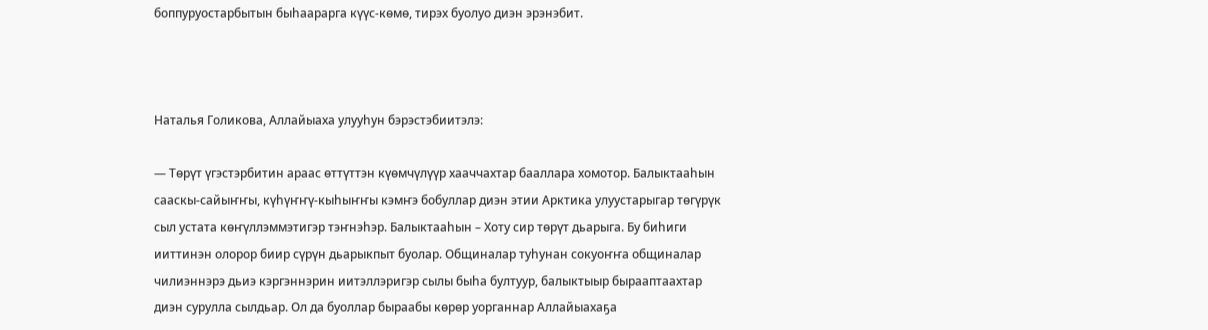боппуруостарбытын быһаарарга күүс-көмө, тирэх буолуо диэн эрэнэбит.



Наталья Голикова, Аллайыаха улууһун бэрэстэбиитэлэ:

— Төрүт үгэстэрбитин араас өттүттэн күөмчүлүүр хааччахтар бааллара хомотор. Балыктааһын сааскы-сайыҥҥы, күһүҥҥү-кыһыҥҥы кэмҥэ бобуллар диэн этии Арктика улуустарыгар төгүрүк сыл устата көҥүллэммэтигэр тэҥнэһэр. Балыктааһын – Хоту сир төрүт дьарыга. Бу биһиги ииттинэн олорор биир сүрүн дьарыкпыт буолар. Общиналар туһунан сокуоҥҥа общиналар чилиэннэрэ дьиэ кэргэннэрин иитэллэригэр сылы быһа бултуур, балыктыыр бырааптаахтар диэн сурулла сылдьар. Ол да буоллар быраабы көрөр уорганнар Аллайыахаҕа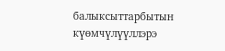балыксыттарбытын күөмчүлүүллэрэ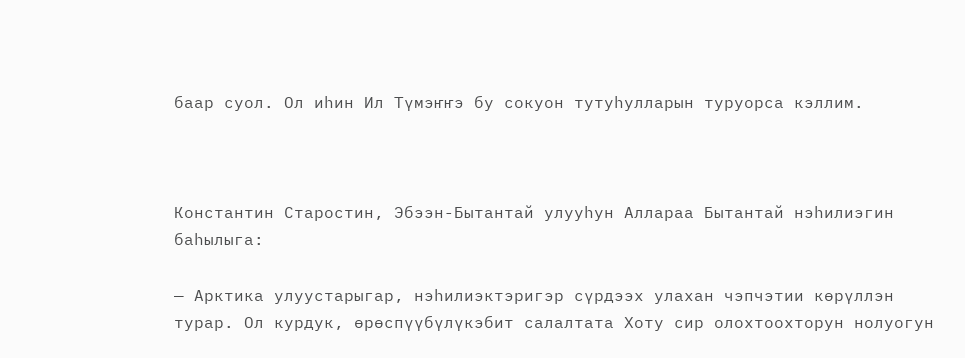баар суол. Ол иһин Ил Түмэҥҥэ бу сокуон тутуһулларын туруорса кэллим.



Константин Старостин, Эбээн-Бытантай улууһун Аллараа Бытантай нэһилиэгин баһылыга:

— Арктика улуустарыгар, нэһилиэктэригэр сүрдээх улахан чэпчэтии көрүллэн турар. Ол курдук, өрөспүүбүлүкэбит салалтата Хоту сир олохтоохторун нолуогун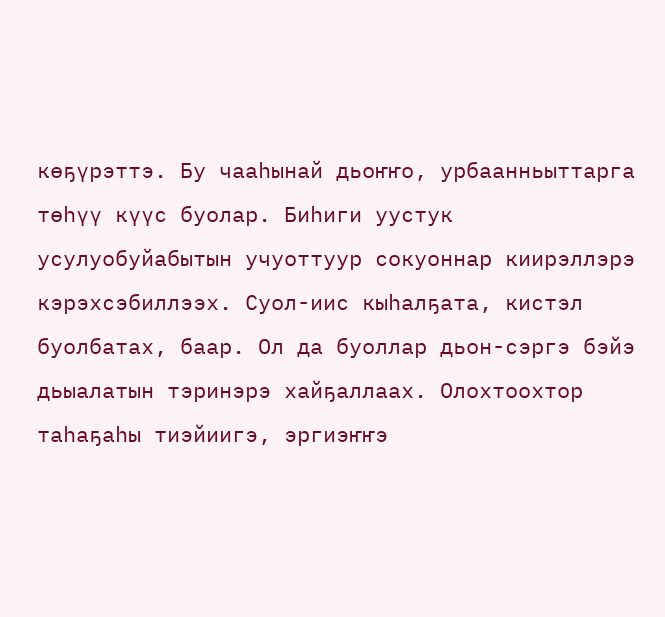көҕүрэттэ. Бу чааһынай дьоҥҥо, урбаанньыттарга төһүү күүс буолар. Биһиги уустук усулуобуйабытын учуоттуур сокуоннар киирэллэрэ кэрэхсэбиллээх. Суол-иис кыһалҕата, кистэл буолбатах, баар. Ол да буоллар дьон-сэргэ бэйэ дьыалатын тэринэрэ хайҕаллаах. Олохтоохтор таһаҕаһы тиэйиигэ, эргиэҥҥэ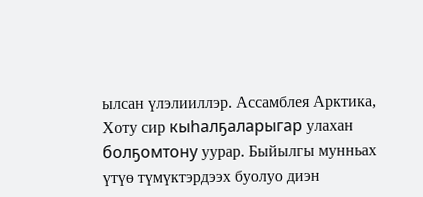ылсан үлэлииллэр. Ассамблея Арктика, Хоту сир кыһалҕаларыгар улахан болҕомтону уурар. Быйылгы мунньах үтүө түмүктэрдээх буолуо диэн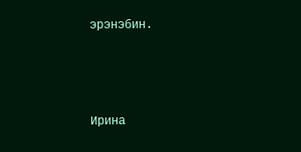эрэнэбин.



Ирина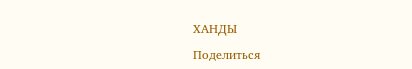ХАНДЫ

Поделиться